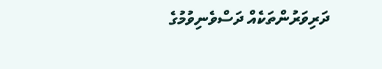ދަރިވަރުންތަކެއް ދަސްވެނިވުމުގެ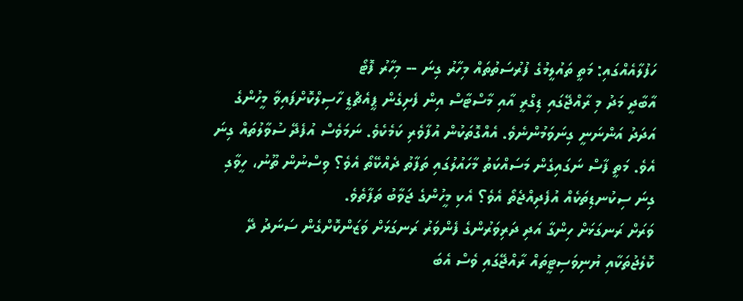ހަފުލާއެއްގައި: މަތީ ތައުލީމުގެ ފުރުސަތުތައް މިހާރު ގިނަ -- މިހާރު ފޮޓޯ
އާބާދީ މަދު މި ރާއްޖޭގައި ޑިގްރީ އާއި މާސްޓާސް އިން ފެށިގެން ޕީއެޗްޑީ ހާސިލްކޮށްފައިވާ މީހުންގެ އަދަދު އަންނަނީ ގިނަވަމުންނެވެ. އެއްގޮތަކުން އުފާވެރި ކަމެކެވެ. ނަމަވެސް އުފެދޭ ސުވާލުތައް ގިނަ އެވެ. މަތީ ފާސް ނަގައިގެން މަސައްކަތު މާހައުލުގައި ތަފާތު ދެއްކޭތޯ އެވެ؟ ވިސްނުން ތޫނު، ހީވާގި ގިނަ ސިކުނޑިތަކެއް އުފެދިއްޖެތޯ އެވެ؟ އެކި މީހުންގެ ޖަވާބު ތަފާތެވެ.
ވަރަށް ރަނގަޅަށް ހިންގާ އަދި ދަރިވަރުންގެ ފެންވަރު ރަނގަޅަށް ވަޒަންކޮށްގެން ސަނަދު ދޭ ކޮލެޖުތަކާއި ޔުނިވަސިޓީތައް ރާއްޖޭގައި ވެސް އެބަ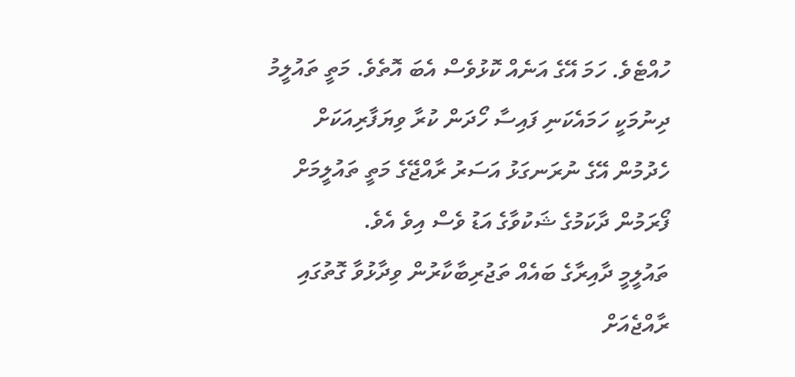ހުއްޓެވެ. ހަމަ އޭގެ އަނެއް ކޮޅުވެސް އެބަ އޮތެވެ. މަތީ ތައުލީމު ދިނުމަކީ ހަމައެކަނި ފައިސާ ހޯދަން ކުރާ ވިޔަފާރިއަކަށް ހެދުމުން އޭގެ ނުރަނގަޅު އަސަރު ރާއްޖޭގެ މަތީ ތައުލީމަށް ފޯރަމުން ދާކަމުގެ ޝަކުވާގެ އަޑު ވެސް އިވެ އެވެ.
ތައުލީމީ ދާއިރާގެ ބައެއް ތަޖުރިބާކާރުން ވިދާޅުވާ ގޮތުގައި ރާއްޖެއަށް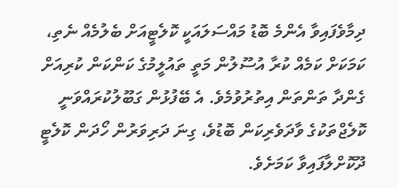ދިމާވެފައިވާ އެންމެ ބޮޑު މައްސަލައަކީ ކޮލެޓީއަށް ބެލުމެއް ނެތި، ކަމަކަށް ކަމެއް ކުރާ އުސޫލުން މަތީ ތައުލީމުގެ ކަންކަން ކުރިއަށް ގެންދާ ތަންތަން އިތުރުވުމެވެ. އެ ބޭފުޅުން ގަބޫލުކުރައްވަނީ ކޮލެޖްތަކުގެ ވާދަވެރިކަން ބޮޑުވެ، ގިނަ ދަރިވަރުން ހޯދަން ކޮލެޓީ ދޫކޮށްލާފައިވާ ކަމަށެވެ.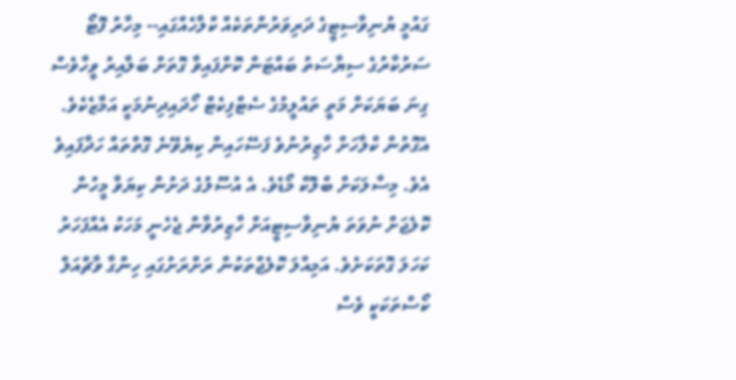ގައުމީ ޔުނިވާސިޓީގެ ދަރިވަރުންތަކެއް ކްލާހެއްގައި-- މިހާރު ފޮޓޯ
ސަރުކާރުގެ ސިޔާސަތު ބައްޓަން ކޮށްފައިވާ ގޮތަށް ބަލާއިރު ވީހާވެސް ގިނަ ބަޔަކަށް މަތީ ތައުލީމުގެ ސެޓްފިކެޓް ހޯދައިދިނުމަކީ އަމާޒެކެވެ. އެގޮތުން ކްލާހަށް ހާޒިރުނުވެ ފަސޭހައިން ކިޔެވޭނެ ގޮތްތައް ހަދާފައިވެ އެވެ. މިސާލަކަށް ބްލޮކް މޯޑެވެ. އެ އުސޫލުގެ ދަށުން ކިޔަވާ މީހުން ކޮލެޖަށް ނުވަތަ ޔުނިވާސިޓީއަށް ހާޒިރުވާން ޖެހެނީ މަހަކު އެއްފަހަރު ކަހަލަ ގޮތަކަށެވެ. އަމިއްލަ ކޮލެޖްތަކުން ރަށްރަށުގައި ހިންގާ ވާޗްއަލް ކޯސްތަކަކީ ވެސް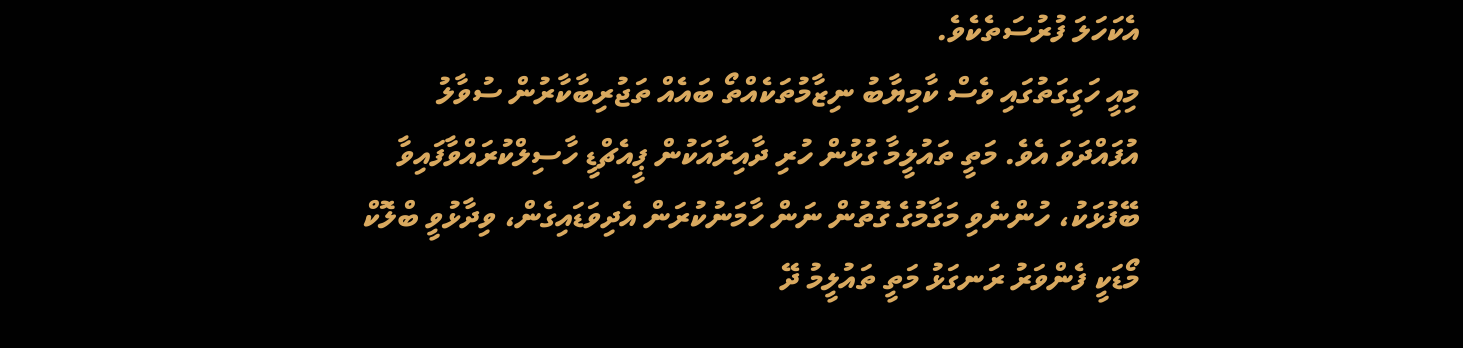އެކަހަލަ ފުރުސަތެކެވެ.
މިއީ ހަގީގަތުގައި ވެސް ކާމިޔާބު ނިޒާމުތަކެއްތޯ ބައެއް ތަޖުރިބާކާރުން ސުވާލު އުފައްދަވަ އެވެ. މަތީ ތައުލީމާ ގުޅުން ހުރި ދާއިރާއަކުން ޕީއެޗްޑީ ހާސިލްކުރައްވާފައިވާ ބޭފުޅަކު، ހުންނެވި މަގާމުގެ ގޮތުން ނަން ހާމަނުކުރަން އެދިވަޑައިގެން، ވިދާޅުވީ ބްލޮކް މޯޑަކީ ފެންވަރު ރަނގަޅު މަތީ ތައުލީމު ދޭ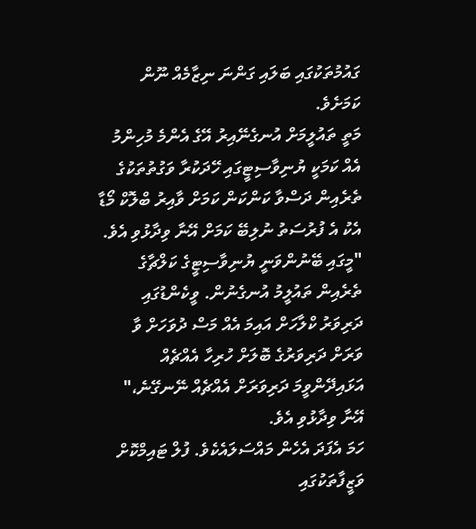ގައުމުތަކުގައި ބަލައި ގަންނަ ނިޒާމެއް ނޫން ކަމަށެވެ.
މަތީ ތައުލީމަށް އުނގެނޭއިރު އޭގެ އެންމެ މުހިންމު އެއް ކަމަކީ ޔުނިވާސިޓީގައި ހޭދަކުރާ ވަގުތުތަކުގެ ތެރެއިން ދަސްވާ ކަންކަން ކަމަށް ވާއިރު ބްލޮކް މޯޑާ އެކު އެ ފުރުސަތު ނުލިބޭ ކަމަށް އޭނާ ވިދާޅުވި އެވެ.
"މީގައި ބޭނުންވަނީ ޔުނިވާސިޓީގެ ކަލްޗާގެ ތެރެއިން ތައުލީމު އުނގެނުން. ވީކެންޑުގައި ދަރިވަރު ކްލާހަށް އައިމަ އެއް މަސް ދުވަހަށް ވާ ވަރަށް ދަރިވަރުގެ ބޮލަށް ހުރިހާ އެއްޗެއް އަޅައިދޭންވީމަ ދަރިވަރަށް އެއްޗެއް ނޭނގޭނެ،" އޭނާ ވިދާޅުވި އެވެ.
ހަމަ އެފަދަ އެހެން މައްސަލައެކެވެ. ފުލް ޓައިމްކޮށް ވަޒީފާތަކުގައި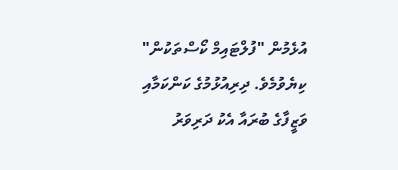އުޅެމުން "ފުލްޓައިމް ކޯސްތަކުން" ކިޔެވުމެވެ. ދިރިއުޅުމުގެ ކަންކަމާއި ވަޒީފާގެ ބުރައާ އެކު ދަރިވަރު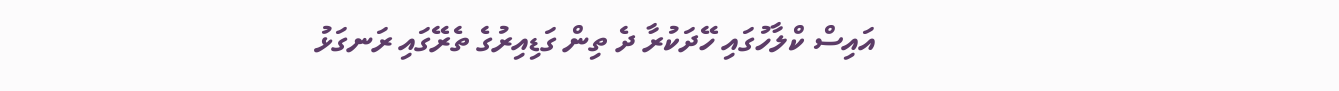އައިސް ކްލާހުގައި ހޭދަކުރާ ދެ ތިން ގަޑިއިރުގެ ތެރޭގައި ރަނގަޅު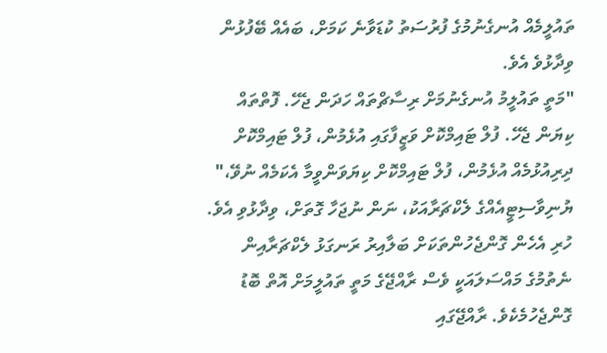ތައުލީމެއް އުނގެނުމުގެ ފުރުސަތު ކުޑަވާނެ ކަމަށް، ބައެއް ބޭފުޅުން ވިދާޅުވެ އެވެ.
"މަތީ ތައުލީމު އުނގެނުމަށް ރިސާޗްތައް ހަދަން ޖެހޭ. ފޮތްތައް ކިޔަން ޖެހޭ. ފުލް ޓައިމްކޮށް ވަޒީފާގައި އުޅެމުން، ފުލް ޓައިމްކޮށް ދިރިއުޅުމެއް އުޅެމުން، ފުލް ޓައިމްކޮށް ކިޔަވަންވީމާ އެކަމެއް ނުވޭ،" ޔުނިވާސިޓީއެއްގެ ލެކްޗަރާއަކު، ނަން ނުޖަހާ ގޮތަށް، ވިދާޅުވި އެވެ.
ހުރި އެހެން ގޮންޖެހުންތަކަށް ބަލާއިރު ރަނގަޅު ލެކްޗަރާއިން ނެތުމުގެ މައްސަލައަކީ ވެސް ރާއްޖޭގެ މަތީ ތައުލީމަށް އޮތް ބޮޑު ގޮންޖެހުމެކެވެ. ރާއްޖޭގައި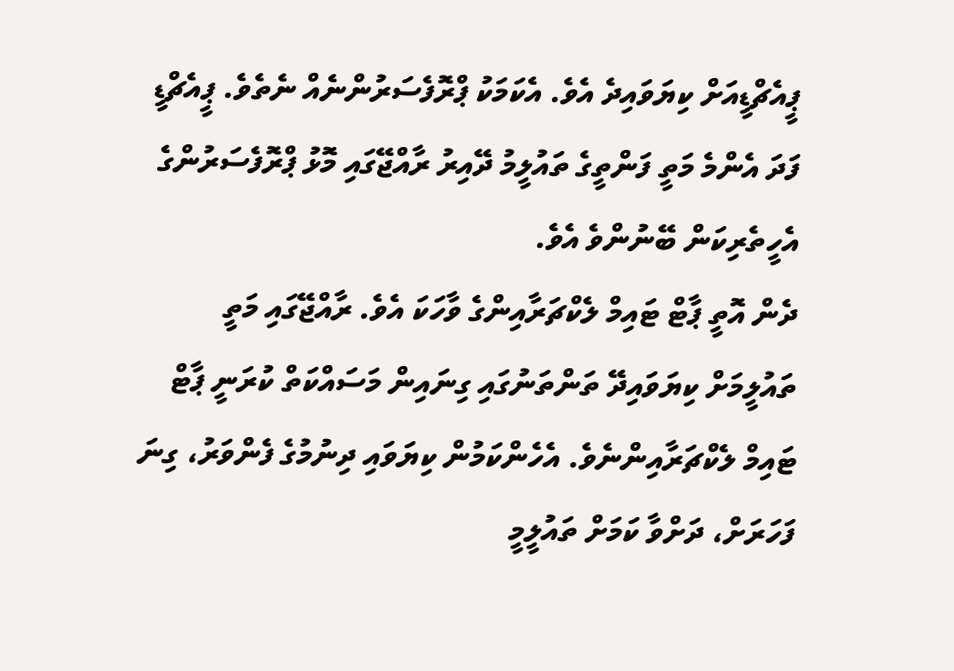ޕީއެޗްޑީއަށް ކިޔަވައިދެ އެވެ. އެކަމަކު ޕްރޮފެސަރުންނެއް ނެތެވެ. ޕީއެޗްޑީ ފަދަ އެންމެ މަތީ ފަންތީގެ ތައުލީމު ދޭއިރު ރާއްޖޭގައި މޮޅު ޕްރޮފެސަރުންގެ އެހީތެރިކަން ބޭނުންވެ އެވެ.
ދެން އޮތީ ޕާޓް ޓައިމް ލެކްޗަރާއިންގެ ވާހަކަ އެވެ. ރާއްޖޭގައި މަތީ ތައުލީމަށް ކިޔަވައިދޭ ތަންތަނުގައި ގިނައިން މަސައްކަތް ކުރަނީ ޕާޓް ޓައިމް ލެކްޗަރާއިންނެވެ. އެހެންކަމުން ކިޔަވައި ދިނުމުގެ ފެންވަރު، ގިނަ ފަހަރަށް، ދަށްވާ ކަމަށް ތައުލީމީ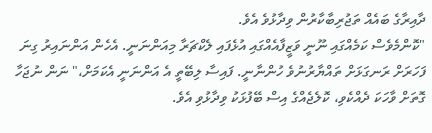ދާއިރާގެ ބައެއް ތަޖުރިބާކާރުން ވިދާޅުވެ އެވެ.
"ކޮންމެވެސް ކަމެއްގައި ނޫނީ ވަޒީފާއެއްގައި އުޅެފައި ލެކްޗަރާ މިއަންނަނީ. އެހެން އަންނައިރު ގިނަ ފަހަރަށް ރަނގަޅަށް ތައްޔާރުނުވެ ހުންނާނީ. ފައިސާ ލިބޭތީ އެ އަންނަނީ އެކަމަށް،" ނަން ނުޖަހާ ގޮތަށް ވާހަކަ ދެއްކެވި، ކޮލެޖެއްގެ އިސް ބޭފުޅަކު ވިދާޅުވި އެވެ.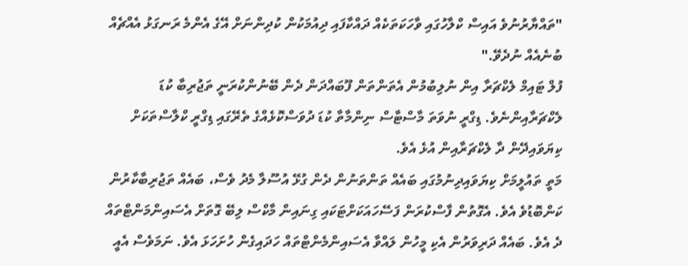"ތައްޔާރުނުވެ އައިސް ކްލާހުގައި ވާހަކަތަކެއް ދައްކާފައި ދިއުމަކުން ކުދިންނަށް އޭގެ އެންމެ ރަނގަޅު އެއްޗެއް ބުނެއެއް ނުދެވޭ."
ފުލް ޓައިމް ލެކްޗަރާ އިން ނުލިބުމުން އެތަންތަން ފޫބައްދަން ދެން ބޭނުންކުރަނީ ތަޖުރިބާ ކުޑަ ލެކްޗަރާއިންނެވެ. ޑިގްރީ ނުވަތަ މާސްޓާސް ނިންމާތާ ކުޑަ ދުވަސްކޮޅެއްގެ ތެރޭގައި ޑިގްރީ ކްލާސްތަކަށް ކިޔަވައިދޭން ދާ ލެކްޗަރާއިން އުޅެ އެވެ.
މަތީ ތައުލީމަށް ކިޔަވައިދިނުމުގައި ބައެއް ތަންތަނުން ދެން ގުޅޭ އުސޫލާ މެދު ވެސް، ބައެއް ތަޖުރިބާކާރުން ކަންބޮޑުވެ އެވެ. އެގޮތުން ފާސްކުރަން ފަސޭހައަކަށްޓަކައި ގިނައިން މާކްސް ލިބޭ ގޮތަށް އެސައިންމަންޓްތައް ދެ އެވެ. ބައެއް ދަރިވަރުން އެކި މީހުން ލައްވާ އެސައިންމެންޓްތައް ހަދައިގެން ހުށަހަޅަ އެވެ. ނަމަވެސް އެއީ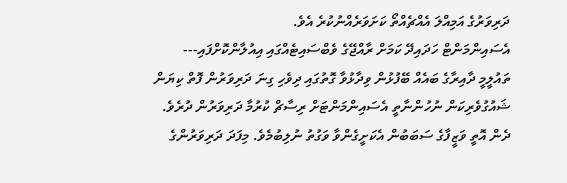ދަރިވަރުގެ އަމިއްލަ އެއްޗެއްތޯ ކަށަވަރެއްނުކުރެ އެވެ.
އެސައިންމަންޓް ހަދައިދޭ ކަމަށް ރާއްޖޭގެ ވެބްސައިޓެއްގައި އިއުލާންކޮށްފައި---
ތައުލީމީ ދާއިރާގެ ބައެއް ބޭފުޅުން ވިދާޅުވާ ގޮތުގައި ދިވެހި ގިނަ ދަރިވަރުން ފޮތް ކިޔަން ޝައުގުވެރިކަން ނުހުންނާތީ އެސައިންމަންޓަށް ރިސާޗް ކުރުމާ ދަރިވަރުން ދުރެވެ. ދެން އޮތީ ވަޒީފާގެ ސަބަބުން އެކަށީގެންވާ ވަގުތު ނުލިބުމެވެ. މިފަދަ ދަރިވަރުންގެ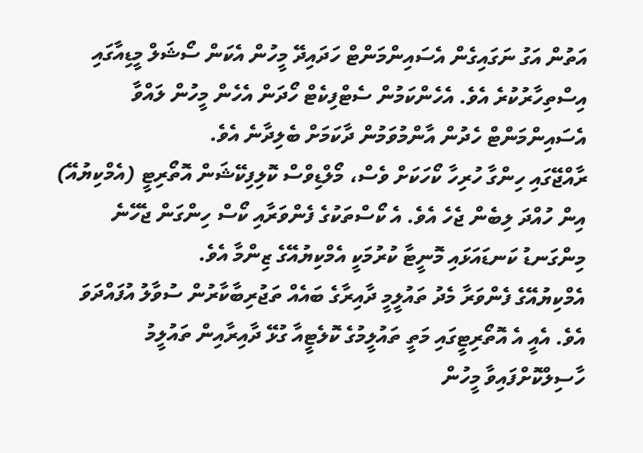އަތުން އަގު ނަގައިގެން އެސައިންމަންޓް ހަދައިދޭ މީހުން އެކަން ސޯޝަލް މީޑިއާގައި އިސްތިހާރުކުރެ އެވެ. އެހެންކަމުން ސެޓްފިކެޓް ހޯދަން އެހެން މީހުން ލައްވާ އެސައިންމަންޓް ހެދުން އާންމުވަމުން ދާކަމަށް ބެލިދާނެ އެވެ.
ރާއްޖޭގައި ހިންގާ ހުރިހާ ކޯހަކަށް ވެސް، މޯލްޑިވްސް ކޮލިފިކޭޝަން އޮތޯރިޓީ (އެމްކިޔުއޭ) އިން ހުއްދަ ލިބެން ޖެހެ އެވެ. އެ ކޯސްތަކުގެ ފެންވަރާއި ކޯސް ހިންގަން ޖެހޭނެ މިންގަނޑު ކަނޑައަޅައި މޮނީޓާ ކުރުމަކީ އެމްކިޔުއޭގެ ޒިންމާ އެވެ.
އެމްކިޔުއޭގެ ފެންވަރާ މެދު ތައުލީމީ ދާއިރާގެ ބައެއް ތަޖުރިބާކާރުން ސުވާލު އުފައްދަވަ އެވެ. އެއީ އެ އޮތޯރިޓީގައި މަތީ ތައުލީމުގެ ކޮލެޓީއާ ގުޅޭ ދާއިރާއިން ތައުލީމު ހާސިލްކޮށްފައިވާ މީހުން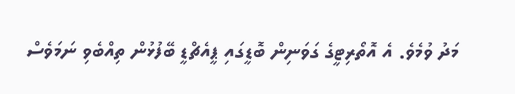މަދު ވުމެވެ. އެ އޮތޯރިޓީގެ ގަވަނިން ބޮޑީގައި ޕީއެޗްޑީ ބޭފުޅުން ތިއްބެވި ނަމަވެސް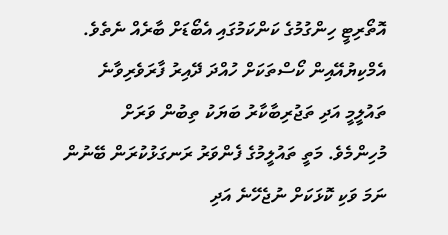އޮތޯރިޓީ ހިންގުމުގެ ކަންކަމުގައި އެބޯޑަށް ބާރެއް ނެތެވެ.
އެމްކިޔުއޭއިން ކޯސްތަކަށް ހުއްދަ ދޭއިރު ފާރަވެރިވާނެ ތައުލީމީ އަދި ތަޖުރިބާކާރު ބަޔަކު ތިބުން ވަރަށް މުހިންމެވެ. މަތީ ތައުލީމުގެ ފެންވަރު ރަނގަޅުކުރަން ބޭނުން ނަމަ ވަކި ކޮޅަކަށް ނުޖެހޭނެ އަދި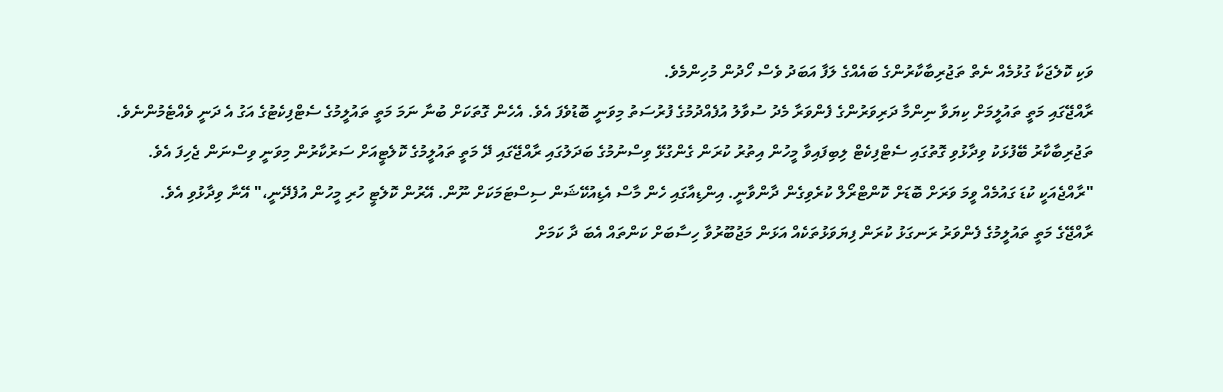ވަކި ކޮލެޖަކާ ގުޅުމެއް ނެތް ތަޖުރިބާކާރުންގެ ބައެއްގެ ލަފާ އަބަދު ވެސް ހޯދުން މުހިންމެވެ.
ރާއްޖޭގައި މަތީ ތައުލީމަށް ކިޔަވާ ނިންމާ ދަރިވަރުންގެ ފެންވަރާ މެދު ސުވާލު އުފެއްދުމުގެ ފުރުސަތު މިވަނީ ބޮޑުވެފަ އެވެ. އެހެން ގޮތަކަށް ބުނާ ނަމަ މަތީ ތައުލީމުގެ ސެޓްފިކެޓުގެ އަގު އެ ދަނީ ވެއްޓެމުންނެވެ.
ތަޖުރިބާކާރު ބޭފުޅަކު ވިދާޅުވި ގޮތުގައި ސެޓްފިކެޓް ލިބިފައިވާ މީހުން އިތުރު ކުރަން ގެންގުޅޭ ވިސްނުމުގެ ބަދަލުގައި ރާއްޖޭގައި ދޭ މަތީ ތައުލީމުގެ ކޮލެޓީއަށް ސަރުކާރުން މިވަނީ ވިސްނަން ޖެހިފަ އެވެ.
"ރާއްޖެއަކީ ކުޑަ ގައުމެއް ވީމަ ވަރަށް ބޮޑަށް ކޮންޓްރޯލް ކުރެވިގެން ދާންވާނީ. އިންޑިއާގައި ހެން މާސް އެޑިއުކޭޝަން ސިސްޓަމަކަށް ނޫން. އޭރުން ކޮލެޓީ ހުރި މީހުން އުފެދޭނީ،" އޭނާ ވިދާޅުވި އެވެ.
ރާއްޖޭގެ މަތީ ތައުލީމުގެ ފެންވަރު ރަނގަޅު ކުރަން ފިޔަވަޅުތަކެއް އަޅަން މަޖުބޫރުވާ ހިސާބަށް ކަންތައް އެބަ ދާ ކަމަށް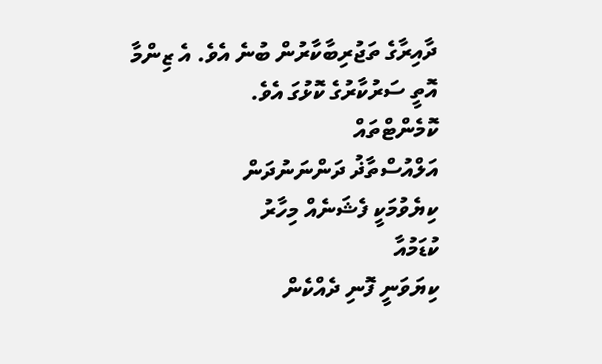ދާއިރާގެ ތަޖުރިބާކާރުން ބުނެ އެވެ. އެ ޒިންމާ އޮތީ ސަރުކާރުގެ ކޮޅުގަ އެވެ.
ކޮމެންޓްތައް
އަލްއުސްތާޛު ދަންނަނުދަން
ކިޔެވުމަކީ ފެޝަނެއް މިހާރު
ކުޑަމުއާ
ކިޔަވަނީ ފޮނި ދެއްކެން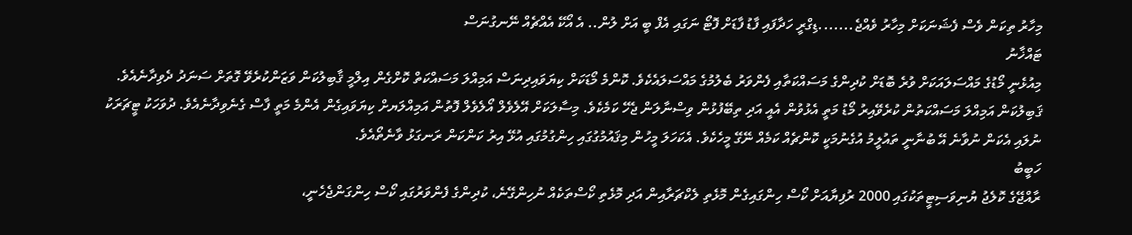މިހާރު ތިކަން ވެސް ފެޝަނަކަށް މިހާރު ވެއްޖެ.......ޑިގްރީ ހަދާފައި ފާޑު ފާޑަށް ފޮޓޯ ނަގައި އެފް ބީ އަށް ލުން.. އެ އޯކޭ އެއްޗެއް ނޭނގުނަސް
ޓައްޚާނު
މިއުޅެނީ މޯޑުގެ މައްސަލައަކަށް ވުރެ ބޮޑަށް ކުދިންގެ މަސައްކަތާއި ފެންވަރު ބެލުމުގެ މައްސަލައެކެވެ. ކޮންމެ މޯޑަކަށް ކިޔަވައިދިނަސް އަމިއްލަ މަސައްކަތް ކޮށްގެން އިލްމީ ޤާބިލުކަން ވަޒަންކުރެވޭ ގޮތަށް ސަނަދު ދެވިދާނެއެވެ. ޤަބިލުކަން އަމިއްލަ މަސައްކަތުން ކުރެވޭއިރު މޯޑު މަތީ އެޅުވުން އެއީ އަދި ތިބޭފުޅުން ވިސްނާލަން ޖެހޭ ކަމެކެވެ. މިސާލަކަށް އޭލެވެލް އޯލެވެލް ފޮތުން އަމިއްލަޔށް ކިޔަވައިގެން އެންމެ މަތީ ފާސް ގެނެވިދާނެއެވެ. ދުވަހަކު ޓީޗަރަކު ނުލައި އެކަން ނުވާނެ އޭ ބުނާނީ ތައުލީމު އުގެނުމަކީ ކޮންޗެއް ކަމެއް ނޭގޭ މީހެކެވެ. އެކަހަލަ މީހުން މިޤައުމުގުގައި ހިންގުމުގައި އުޅޭ އިރު ކަންކަން ރަނގަޅު ވާނެތޯއެވެ.
ހަބީބު
ރާއްޖޭގެ ކޮލެޖު ޔުނިވަސިޓީތަކުގައި 2000 ރުފިޔާއަށް ކޯސް ހިންގައިގެން މޮޅެތި ލެކްޗަރާއިން އަދި މޮޅެތި ކޯސްތަކެއް ނުހިންގޭނެ، ކުދިންގެ ފެންވަރުގައި ކޯސް ހިންގަންޖެހެނީ،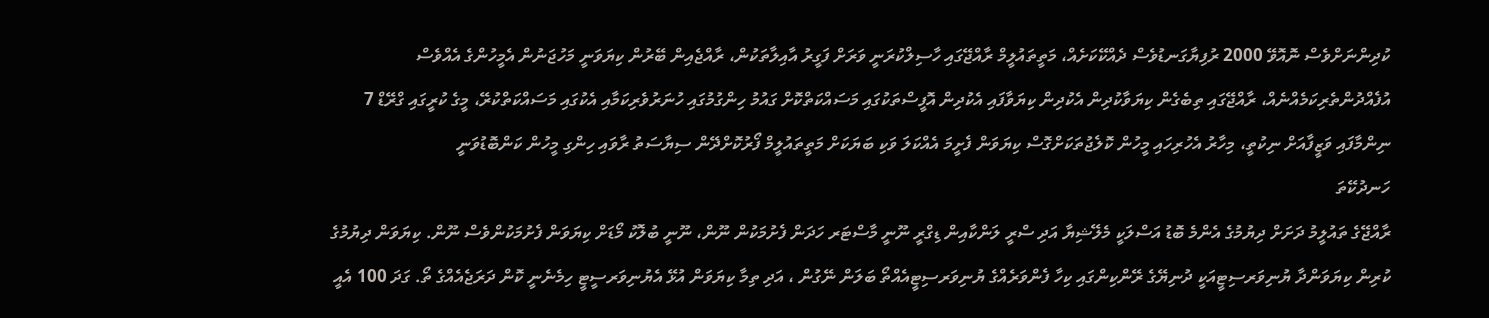ކުދިންނަށްވެސް ނޮއޮވޭ 2000 ރުފިޔާގަނޑުވެސް ދެއްކޭކަށެއް، މަތީތައުލީމް ރާއްޖޭގައި ހާސިލްކުރަނީ ވަރަށް ފަގީރު އާއިލާތަކުން، ރާއްޖެއިން ބޭރުން ކިޔަވަނީ މަހުޖަނުން އެމީހުންގެ އެއްވެސް އުފެއްދުންތެރިކަމެއްނެއް، ރާއްޖޭގައި ތިބެގެން ކިޔަވާކުދިން އެކުދިން ކިޔަވާފައި އެކުދިން އޮފީސްތަކުގައި މަސައްކަތްކޮށް ގައުމު ހިންގުމުގައި ހުނަރުވެރިކަމާއި އެކުގައި މަސައްކަތްކުރޭ، މީގެ ކުރީގައި ގްރޭޑް 7 ނިންމާފައި ވަޒީފާއަށް ނިކުތީ، މިހާރު އެހުރިހައި މީހުން ކޮލެޖުތަކަށްގޮސް ކިޔަވަން ފެށީމަ އެއްކަލަ ވަކި ބަޔަކަށް މަތީތައުލީމް ފޯރުކޮށްދޭން ސިޔާސަތު ރާވައި ހިންގި މީހުން ކަންބޮޑުވަނީ
ހަނދުކޭތަ
ރާއްޖޭގެ ތައުލީމު ދަށަށް ދިޔުމުގެ އެންމެ ބޮޑު އަސްލަކީ މެލޭޝިޔާ އަދި ސްރީ ލަންކާއިން ޑިގްރީ ނޫނީ މާސްޓަރ ހަދަން ފެށުމަކުން ނޫން، ނޫނީ ބުލޮކު މޯޑަށް ކިޔަވަން ފެށުމަކުންވެސް ނޫން. ކިޔަވަން ދިޔުމުގެ ކުރިން ކިޔަވަންދާ ޔުނިވަރސިޓީއަކީ ދުނިޔޭގެ ރޭންކިންގައި ކިހާ ފެންވަރެއްގެ ޔުނިވަރސިޓީއެއްތޯ ބަލަން ނޭގުން ، އަދި ތިމާ ކިޔަވަން އުޅޭ އެޔުނިވަރސީޓީ ހިމެނެނީ ކޮން ދަރަޖެއެއްގެ ތޯ. ގަދަ 100 އެއީ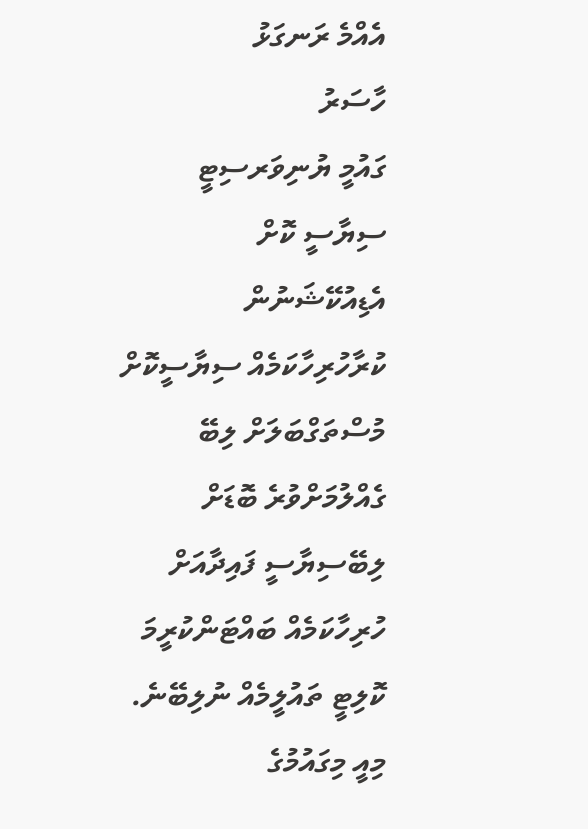އެއްމެ ރަނގަޅު
ހާސަރު
ގައުމީ ޔުނިވަރސިޓީ ސިޔާސީ ކޮށް އެޑިއުކޭޝަނުން ކުރާހުރިހާކަމެއް ސިޔާސީކޮށް މުސްތަގްބަލަށް ލިބޭ ގެއްލުމަށްވުރެ ބޮޑަށް ލިބޭސިޔާސީ ފައިދާއަށް ހުރިހާކަމެއް ބައްޓަންކުރީމަ ކޮލިޓީ ތައުލީމެއް ނުލިބޭނެ. މިއީ މިގައުމުގެ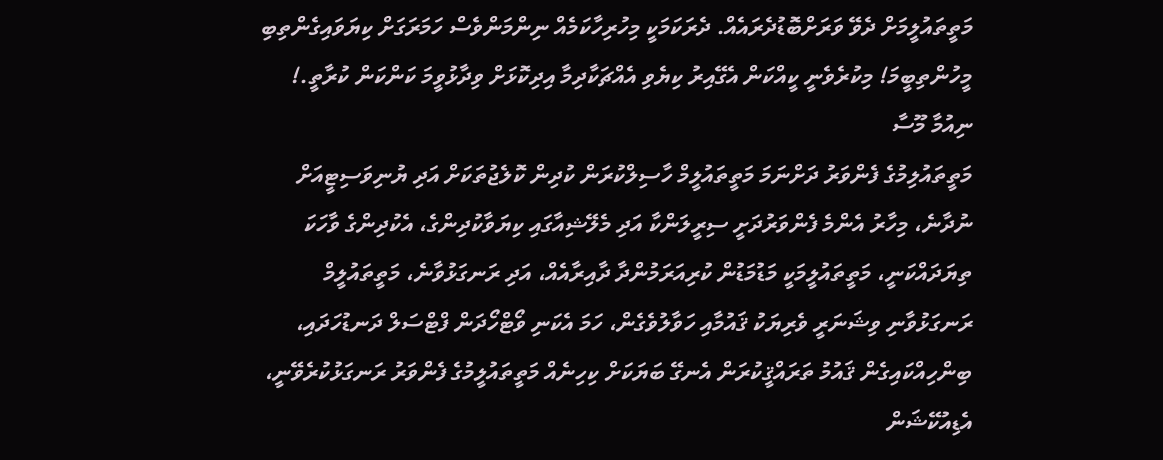މަތީތައުލީމަށް ދެވޭ ވަރަށްބޮޑުދެރައެއް. ދެރަކަމަކީ މިހުރިހާކަމެއް ނިންމަންވެސް ހަމަރަގަށް ކިޔަވައިގެންތިބި މީހުންތިބީމަ! މިކުރެވެނީ ކީއްކަން އެގޭއިރު ކިޔެވި އެއްޗަކާދިމާ އިދިކޮޅަށް ވިދާޅުވީމަ ކަންކަން ކުރާތީ.!
ނިއުމާ މޫސާ
މަތީތައުލިމުގެ ފެންވަރު ދަށްނަމަ މަތީތައުލީމް ހާސިލްކުރަން ކުދިން ކޮލެޖުތަކަށް އަދި ޔުނިވަސިޓީއަށް ނުދާނެ، މިހާރު އެންމެ ފެންވަރުދަށީ ސިރީލަންކާ އަދި މެލޭޝިއާގައި ކިޔަވާކުދިންގެ، އެކުދިންގެ ވާހަކަ ތިޔަދައްކަނީ، މަތީތައުލީމަކީ މަޑުމަޑުން ކުރިއަރަމުންދާ ދާއިރާއެއް، އަދި ރަނގަޅުވާނެ، މަތީތައުލީމް ރަނގަޅުވާނި ވިޝަނަރީ ވެރިޔަކު ޤައުމާއި ހަވާލުވެގެން، ހަމަ އެކަނި ވޯޓްހޯދަން ފްޓްސަލް ދަނޑުހަދައި، ބިންހިއްކައިގެން ޤައުމު ތަރައްޤީކުރަން އެނގޭ ބަޔަކަށް ކިހިނެއް މަތީތައުލީމުގެ ފެންވަރު ރަނގަޅުކުރެވޭނީ، އެޑިއުކޭޝަން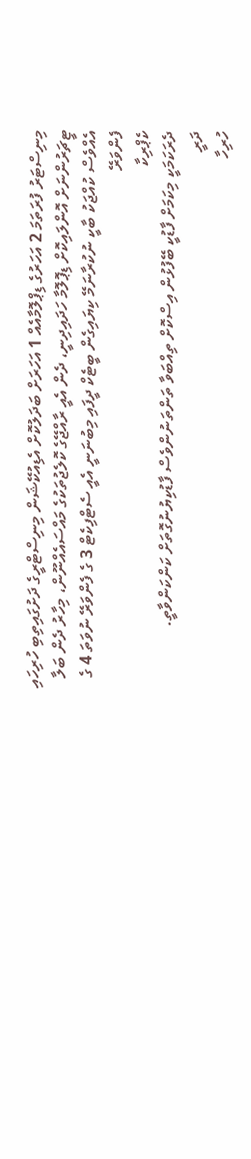މިނިސްޓަރު ފުރަތަމަ 2 އަހަރުގެ ޑިޕްލޮމާއެއް 1 އަހަރަށް ބަދަލުކޮށް އެޑިއުކޭޝަން މިނިސްޓްރީގެ ދަށުގައިތިބި ހުރިހައި ޓީޗަރުންނަށް އޮންލައިކޮށް ޑިޕޮލޮމާ ހަދައިދިނީ، ދެން އެއީ ރާއްޖޭގެ ކޮލެޖުތަކުގެ މައްސައެއްނޫން، މިހާރު ދެން ބަލާ އެއްވެސް ކުއްޖަކު ބާކީ ނުކުރާނަމޭ ކިޔައިގެން ބީޓެކް ދީފައި މިބުނަނީ އެއީ ސެޓްފިކެޓް 3 ގެ ފެންވަރޭ ނުވަތަ 4 ގެ ފެންވަރޭ
ކެޕްރިކާ
ދެރަކަމަކީ މިކަމަށް ފާޑުކީ ބޭފުޅުން އިސްކޮށް ތިއްބަވާ ތަންތަނުންވެސް ފާޑުކިޔުނުގޮތަށް ކަންކަންވާތީ.
ދަރީ
ހުރިހާ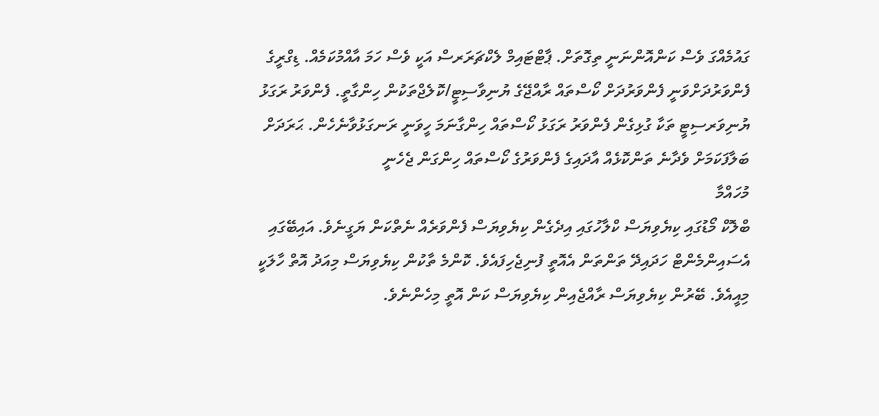ގައުމެއްގަ ވެސް ކަންއޮންނަނީ ތިގޮތަށް. ޕާޓްޓައިމް ލެކްޗަރަރސް އަކީ ވެސް ހަމަ އާއްމުކަމެއް. ޑިގްރީގެ ފެންވަރުދަށްވަނީ ފެންވަރުދަށް ކޯސްތައް ރާއްޖޭގެ ޔުނިވާސިޓީ/ކޮލެޖްތަކުން ހިންގާތީ. ފެންވަރު ރަގަޅު ޔުނިވަރސިޓީ ތަކާ ގުޅިގެން ފެންވަރު ރަގަޅު ކޯސްތައް ހިންގާނަމަ ހީވަނީ ރަނގަޅުވާނެހެން. ޙަރަދަށް ބަލާފަކަމަށް ވެދާނެ ތަންކޮޅެއް އާދައިގެ ފެންވަރުގެ ކޯސްތައް ހިންގަން ޖެހެނީ
މުހައްމާ
ބްލޮކް މޯޑުގައި ކިޔެވިޔަސް ކްލާހުގައި އިދެގެން ކިޔެވިޔަސް ފެންވަރެއް ނެތްކަން ޔަގީނެވެ. އައިބޭގައި އެސައިންމެންޓް ހަދައިދޭ ތަންތަން އެއޮތީ ފުނިޖެހިފައެވެ. ކޮންމެ ތާކުން ކިޔެވިޔަސް މިއަދު އޮތް ހާލަކީ މިއީއެވެ. ބޭރުން ކިޔެވިޔަސް ރާއްޖެއިން ކިޔެވިޔަސް ކަން އޮތީ މިހެންނެވެ.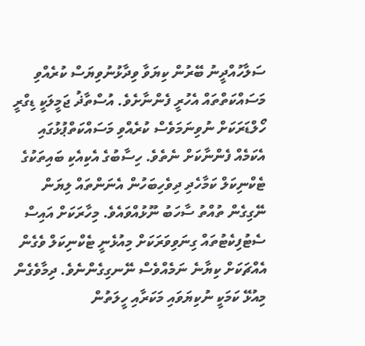ސަލާހުއްދީނު ބޭރުން ކިޔަވާ ވިދާޅުނުވިޔަސް ކުރެއްވި މަސައްކަތްތައް އެހުރީ ފެންނާށެވެ. އުސްތާޛު ޖަމީލަކީ ޑިގްރީ ހޯލްޑަރަކަށް ނުވިނަމަވެސް ކުރެއްވި މަސައްކަތްޕުޅުގައި އެކަމެއް ފެންނާކަށް ނެތެވެ. ހިސާބުގެ އެކިއެކި ބައިތަކުގެ ޓެކްނިކަލް ކަމާހެދި ދިވެހިބަހުން އެނަންތައް ލިޔަން ނޭގިގެން ތުއްތު ސާހަބު ނޫޅުއްވައެވެ. މިހާރަކަށް އައިސް ސެޓުފިކެޓުތައް ގިނަވިވަރަކަށް މިއުޅެނީ ޓެކްނިކަލް ވެގެން އެއްޗަކަށް ކިޔާނެ ނަމެއްވެސް ނޭނގިގެންނެވެ. ދިމާވެގެން މިއުޅޭ ކަމަކީ ނުކިޔަވައި މަކަރާއި ހީލަތުން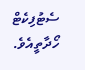ސެޓުފިކެޓް ހޯދާތީއެވެ.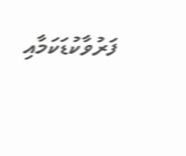ފަރުވާކުޑަކަމާއި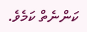ކަންނެތް ކަމެވެ.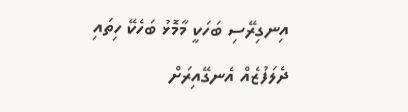އިނގިރޭސި ބަހަކީ މާމޮޅު ބަހެކޭ ހިތައި ދެލަފުޒެއް އެނގޭއިރަށް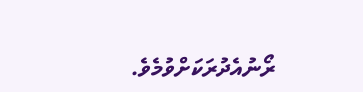ރޯނުއެދުރަކަށްވުމެވެ.